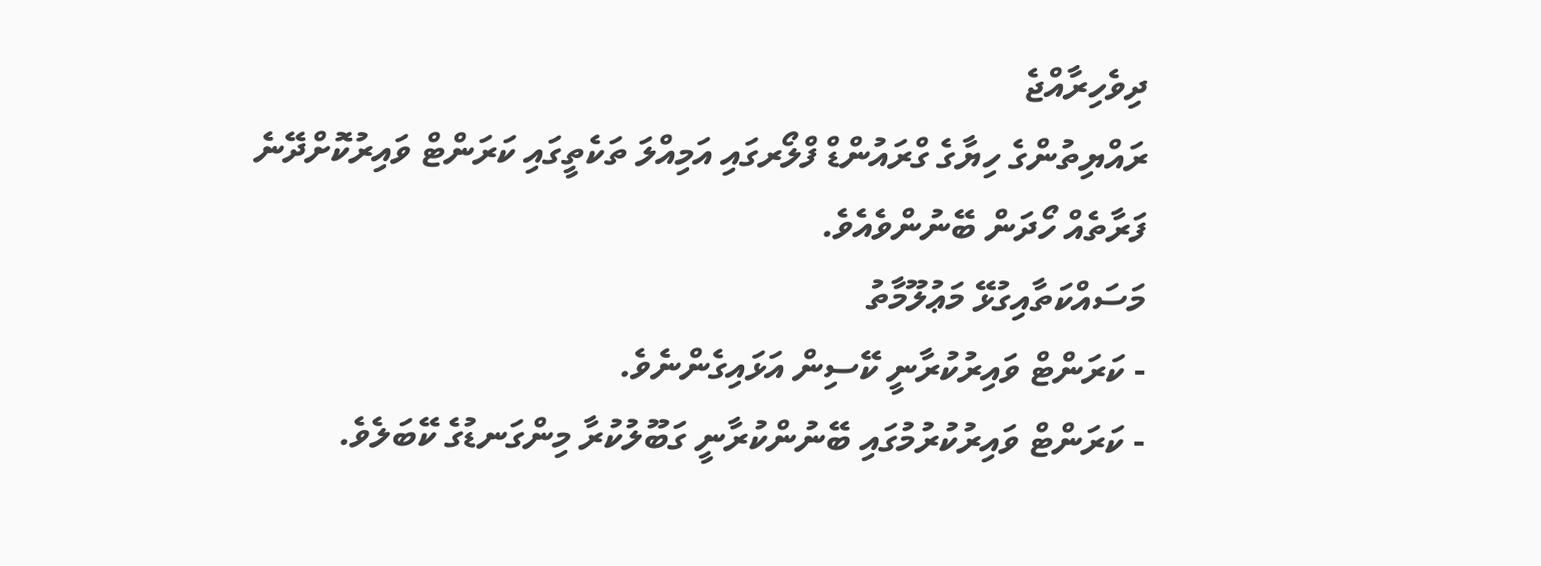ދިވެހިރާއްޖެ
ރައްޔިތުންގެ ހިޔާގެ ގްރައުންޑް ފްލޯރގައި އަމިއްލަ ތަކެތީގައި ކަރަންޓް ވައިރުކޮށްދޭނެ ފަރާތެއް ހޯދަން ބޭނުންވެއެވެ.
މަސައްކަތާއިގުޅޭ މަޢުލޫމާތު
- ކަރަންޓް ވައިރުކުރާނީ ކޭސިން އަޅައިގެންނެވެ.
- ކަރަންޓް ވައިރުކުރުމުގައި ބޭނުންކުރާނީ ގަބޫލުކުރާ މިންގަނޑުގެ ކޭބަލެވެ.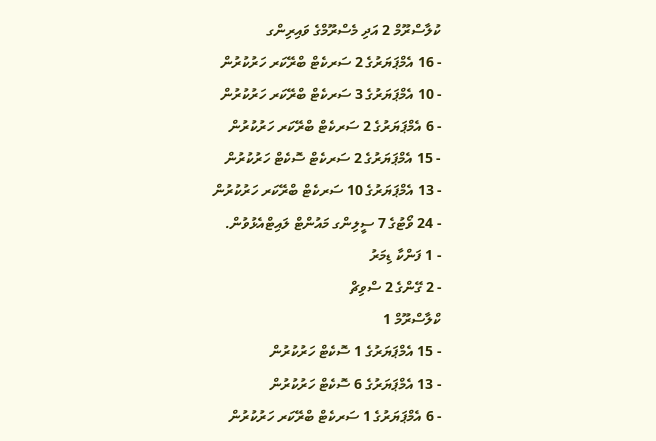ކުލާސްރޫމް 2 އަދި މެސްރޫމްގެ ވައިރިންގ
- 16 އެމްޕަޔަރުގެ 2 ސަރކެޓް ބްރޭކަރ ހަރުކުރުން
- 10 އެމްޕަޔަރުގެ 3 ސަރކެޓް ބްރޭކަރ ހަރުކުރުން
- 6 އެމްޕަޔަރުގެ 2 ސަރކެޓް ބްރޭކަރ ހަރުކުރުން
- 15 އެމްޕަޔަރުގެ 2 ސަރކެޓް ސޮކެޓް ހަރުކުރުން
- 13 އެމްޕަޔަރުގެ 10 ސަރކެޓް ބްރޭކަރ ހަރުކުރުން
- 24 ވޯޓުގެ 7 ސީލިންގ މައުންޓް ލައިޓްއެޅުވުން.
- 1 ފަންކާ ޑިމަރު
- 2 ގޭންގެ 2 ސްވިޗް
ކްލާސްރޫމް 1
- 15 އެމްޕަޔަރުގެ 1 ސޮކެޓް ހަރުކުރުން
- 13 އެމްޕަޔަރުގެ 6 ސޮކެޓް ހަރުކުރުން
- 6 އެމްޕަޔަރުގެ 1 ސަރކެޓް ބްރޭކަރ ހަރުކުރުން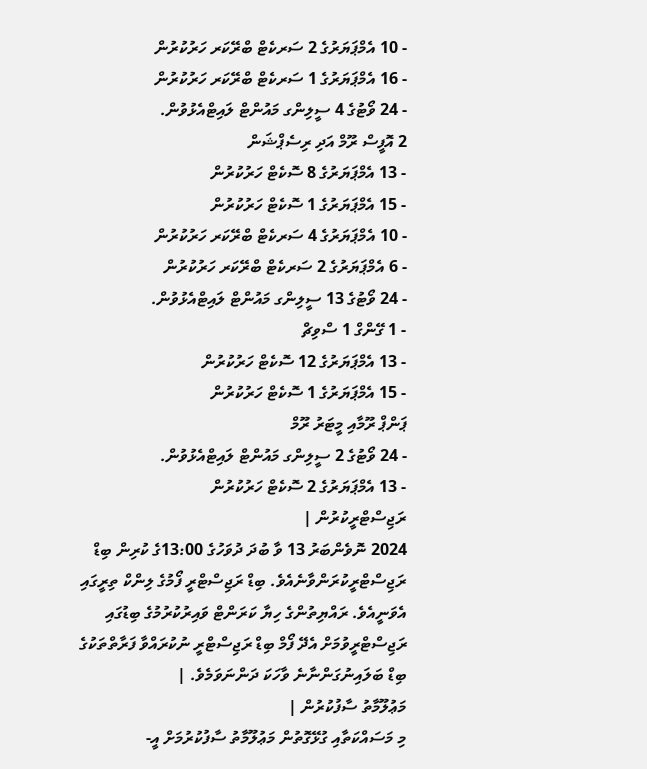- 10 އެމްޕަޔަރުގެ 2 ސަރކެޓް ބްރޭކަރ ހަރުކުރުން
- 16 އެމްޕަޔަރުގެ 1 ސަރކެޓް ބްރޭކަރ ހަރުކުރުން
- 24 ވޯޓުގެ 4 ސީލިންގ މައުންޓް ލައިޓްއެޅުވުން.
2 އޮފީސް ރޫމް އަދި ރިސެޕްޝަން
- 13 އެމްޕަޔަރުގެ 8 ސޮކެޓް ހަރުކުރުން
- 15 އެމްޕަޔަރުގެ 1 ސޮކެޓް ހަރުކުރުން
- 10 އެމްޕަޔަރުގެ 4 ސަރކެޓް ބްރޭކަރ ހަރުކުރުން
- 6 އެމްޕަޔަރުގެ 2 ސަރކެޓް ބްރޭކަރ ހަރުކުރުން
- 24 ވޯޓުގެ 13 ސީލިންގ މައުންޓް ލައިޓްއެޅުވުން.
- 1 ގޭންގް 1 ސްވިޗް
- 13 އެމްޕަޔަރުގެ 12 ސޮކެޓް ހަރުކުރުން
- 15 އެމްޕަޔަރުގެ 1 ސޮކެޓް ހަރުކުރުން
ޕަންޕް ރޫމާއި މީޓަރު ރޫމް
- 24 ވޯޓުގެ 2 ސީލިންގ މައުންޓް ލައިޓްއެޅުވުން.
- 13 އެމްޕަޔަރުގެ 2 ސޮކެޓް ހަރުކުރުން
ރަޖިސްޓްރީކުރުން |
2024 ނޮވެންބަރު 13 ވާ ބުދަ ދުވަހުގެ 13:00ގެ ކުރިން ބިޑް ރަޖިސްޓްރީކުރަންވާނެއެވެ. ބިޑް ރަޖިސްޓްރީ ފޯމުގެ ލިންކް ތިރީގައި އެވަނީއެވެ. ރައްޔިތުންގެ ހިޔާ ކަރަންޓް ވައިރުކުރުމުގެ ބިޑުގައި ރަޖިސްޓްރީވުމަށް އެދޭ ފޯމް ބިޑް ރަޖިސްޓްރީ ނުކުރައްވާ ފަރާތްތަކުގެ ބިޑް ބަލައިނުގަންނާނެ ވާހަކަ ދަންނަވަމެވެ. |
މަޢުލޫމާތު ސާފުކުރުން |
މި މަސައްކަތާއި ގުޅޭގޮތުން މަޢުލޫމާތު ސާފުކުރުމަށް އީ-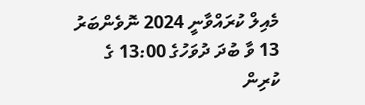މެއިލް ކުރައްވާނީ 2024 ނޮވެންބަރު 13 ވާ ބުދަ ދުވަހުގެ 13:00 ގެ ކުރިން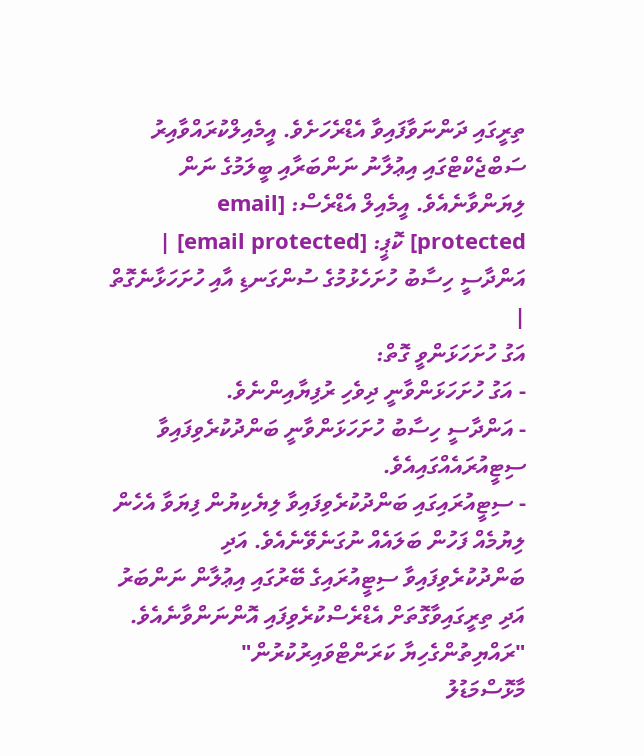ތިރީގައި ދަންނަވާފައިވާ އެޑްރެހަށެވެ. އީމެއިލްކުރައްވާއިރު ސަބްޖެކްޓްގައި އިޢުލާނު ނަންބަރާއި ބީލަމުގެ ނަން ލިޔަންވާނެއެވެ. އީމެއިލް އެޑްރެސް: [email protected] ކޮޕީ: [email protected] |
އަންދާސީ ހިސާބު ހުށަހެޅުމުގެ ސުންގަނޑި އާއި ހުށަހަޅާނެގޮތް |
އަގު ހުށަހަޅަންވީ ގޮތް:
- އަގު ހުށަހަޅަންވާނީ ދިވެހި ރުފިޔާއިންނެވެ.
- އަންދާސީ ހިސާބު ހުށަހަޅަންވާނީ ބަންދުކުރެވިފައިވާ ސިޓީއުރައެއްގައިއެވެ.
- ސިޓީއުރައިގައި ބަންދުކުރެވިފައިވާ ލިޔެކިޔުން ފިޔަވާ އެހެން ލިޔުމެއް ފަހުން ބަލައެއް ނުގަނެވޭނެއެވެ. އަދި ބަންދުކުރެވިފައިވާ ސިޓީއުރައިގެ ބޭރުގައި އިޢުލާން ނަންބަރު އަދި ތިރީގައިވާގޮތަށް އެޑްރެސްކުރެވިފައި އޮންނަންވާނެއެވެ.
"ރައްޔިތުންގެހިޔާ ކަރަންޓްވައިރުކުރުން"
މާޅޮސްމަޑުލު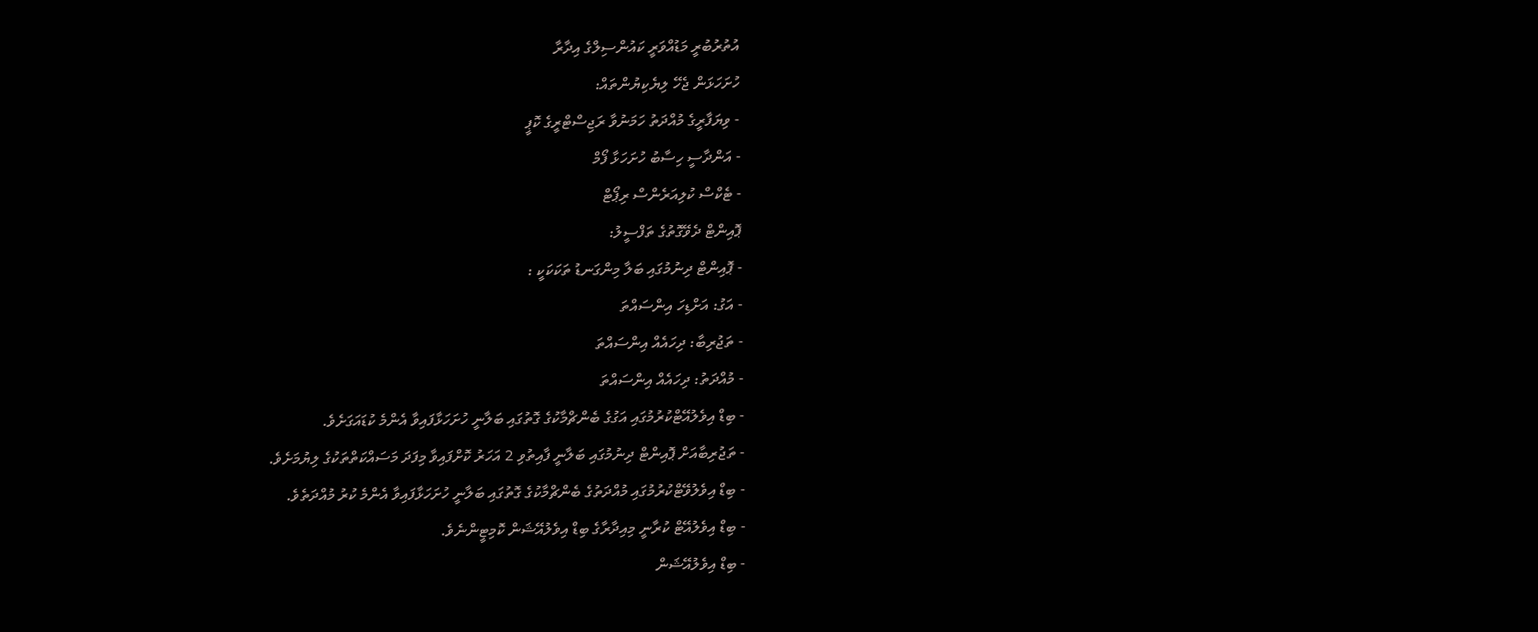އުތުރުބުރީ މަޑުއްވަރީ ކައުންސިލްގެ އިދާރާ
ހުށަހަޅަން ޖެހޭ ލިޔެކިޔުންތައް:
- ވިޔަފާރީގެ މުއްދަތު ހަމަނުވާ ރަޖިސްޓްރީގެ ކޮޕީ
- އަންދާސީ ހިސާބު ހުށަހަޅާ ފޯމް
- ޓެކްސް ކުލިއަރެންސް ރިޕޯޓް
ޕޮއިންޓް ދެވޭގޮތުގެ ތަފްސީލު:
- ޕޮއިންޓް ދިނުމުގައި ބަލާ މިންގަނޑު ތަކަކަކީ :
- އަގު: އަށްޑިހަ އިންސައްތަ
- ތަޖުރިބާ: ދިހައެއް އިންސައްތަ
- މުއްދަތު: ދިހައެއް އިންސައްތަ
- ބިޑް އިވެލުއޭޓްކުރުމުގައި އަގުގެ ބެންޗްމާކުގެ ގޮތުގައި ބަލާނީ ހުށަހަޅާފައިވާ އެންމެ ކުޑައަގަށެވެ.
- ތަޖުރިބާއަށް ޕޮއިންޓް ދިނުމުގައި ބަލާނީ ފާއިތުވި 2 އަހަރު ކޮށްފައިވާ މިފަދަ މަސައްކަތްތަކުގެ ލިޔުމަށެވެ.
- ބިޑް އިވެލުވޭޓްކުރުމުގައި މުއްދަތުގެ ބެންޗްމާކުގެ ގޮތުގައި ބަލާނީ ހުށަހަޅާފައިވާ އެންމެ ކުރު މުއްދަތެވެ.
- ބިޑް އިވެލުއޭޓް ކުރާނީ މިއިދާރާގެ ބިޑް އިވެލުއޭޝަން ކޮމިޓީންނެވެ.
- ބިޑް އިވެލުއޭޝަން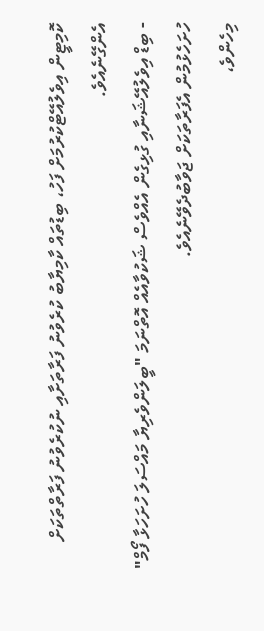ކޮމިޓީން އިވެލުއޭޓްކުރުމަށް ފަހު، ބިޑުތައް ކާމިޔާބު ކުރެވުނު ފަރާތަށާއި ނުކުރެވުނު ފަރާތްތަކަށް އެންގޭނެއެވެ.
- ބިޑް އިވެލުއޭޝަނާއި ގުޅިގެން އެއްވެސް ޝަކުވާއެއް އޮތްނަމަ "ބީލަންވެރިޔާ މައްސަލަ ހުށަހަޅާ ފޯމް" ހުށަހެޅުމުން އެފަރާތަކަށް ޖަވާބުދެވޭނެއެވެ.
މިހެންވެ،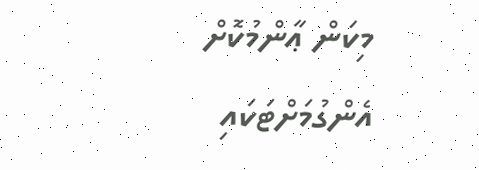މިކަން ޢާންމުކޮށް އެންގުމަށްޓަކައި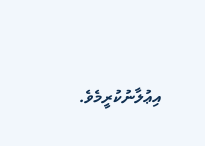އިޢުލާނުކުރީމެވެ.